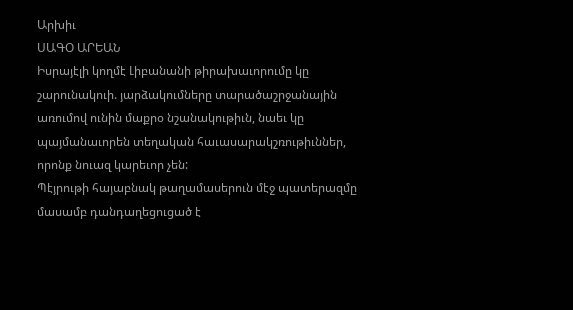Արխիւ
ՍԱԳՕ ԱՐԵԱՆ
Իսրայէլի կողմէ Լիբանանի թիրախաւորումը կը շարունակուի. յարձակումները տարածաշրջանային առումով ունին մաքրօ նշանակութիւն, նաեւ կը պայմանաւորեն տեղական հաւասարակշռութիւններ, որոնք նուազ կարեւոր չեն:
Պէյրութի հայաբնակ թաղամասերուն մէջ պատերազմը մասամբ դանդաղեցուցած է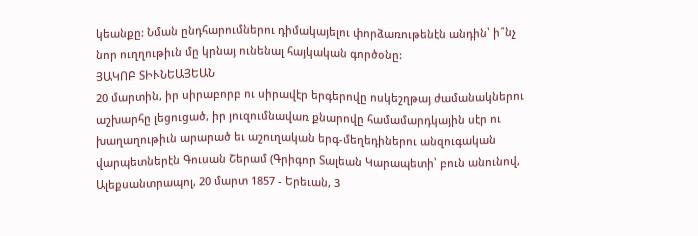կեանքը: Նման ընդհարումներու դիմակայելու փորձառութենէն անդին՝ ի՞նչ նոր ուղղութիւն մը կրնայ ունենալ հայկական գործօնը:
ՅԱԿՈԲ ՏԻՒՆԵԱՅԵԱՆ
20 մարտին, իր սիրաբորբ ու սիրավէր երգերովը ոսկեշղթայ ժամանակներու աշխարհը լեցուցած, իր յուզումնավառ քնարովը համամարդկային սէր ու խաղաղութիւն արարած եւ աշուղական երգ-մեղեդիներու անզուգական վարպետներէն Գուսան Շերամ (Գրիգոր Տալեան Կարապետի՝ բուն անունով, Ալեքսանտրապոլ, 20 մարտ 1857 - Երեւան, 3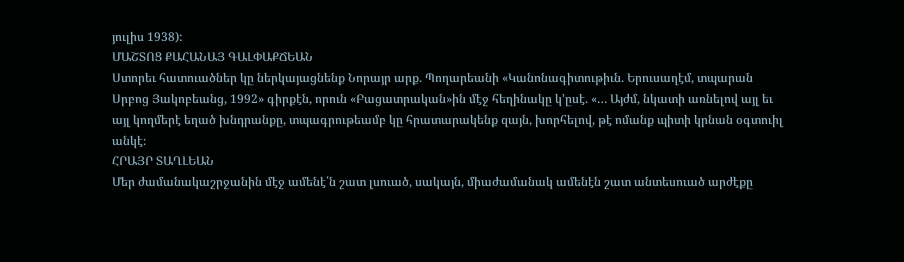յուլիս 1938):
ՄԱՇՏՈՑ ՔԱՀԱՆԱՅ ԳԱԼՓԱՔՃԵԱՆ
Ստորեւ հատուածներ կը ներկայացնենք Նորայր արք. Պողարեանի «Կանոնագիտութիւն. Երուսաղէմ, տպարան Սրբոց Յակոբեանց, 1992» գիրքէն, որուն «Բացատրական»ին մէջ հեղինակը կ՚ըսէ. «… Այժմ, նկատի առնելով այլ եւ այլ կողմերէ եղած խնդրանքը, տպագրութեամբ կը հրատարակենք զայն, խորհելով, թէ ոմանք պիտի կրնան օգտուիլ անկէ։
ՀՐԱՅՐ ՏԱՂԼԵԱՆ
Մեր ժամանակաշրջանին մէջ ամենէ՛ն շատ լսուած, սակայն, միաժամանակ ամենէն շատ անտեսուած արժէքը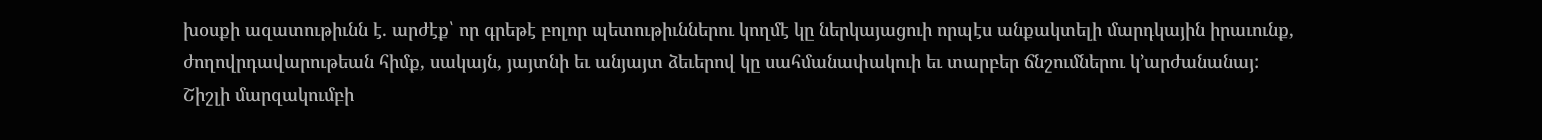խօսքի ազատութիւնն է. արժէք՝ որ գրեթէ բոլոր պետութիւններու կողմէ կը ներկայացուի որպէս անքակտելի մարդկային իրաւունք, ժողովրդավարութեան հիմք, սակայն, յայտնի եւ անյայտ ձեւերով կը սահմանափակուի եւ տարբեր ճնշումներու կ՚արժանանայ:
Շիշլի մարզակումբի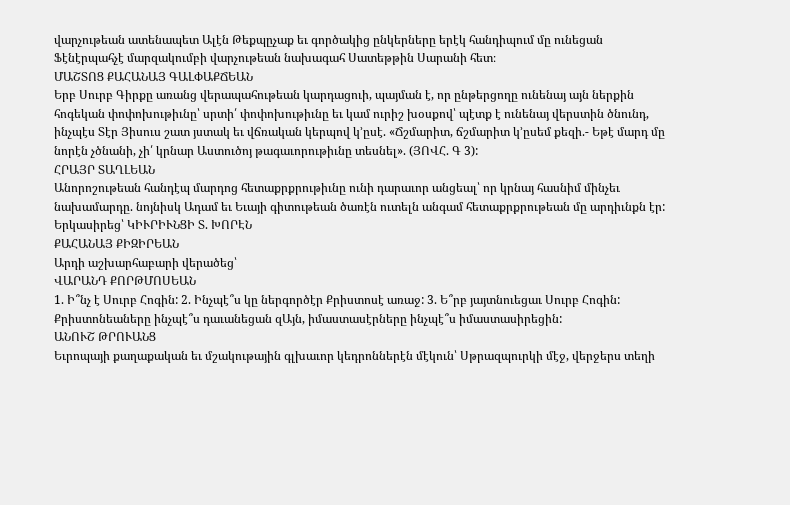վարչութեան ատենապետ Ալէն Թեքպըչաք եւ գործակից ընկերները երէկ հանդիպում մը ունեցան Ֆէնէրպահչէ մարզակումբի վարչութեան նախագահ Սատեթթին Սարանի հետ։
ՄԱՇՏՈՑ ՔԱՀԱՆԱՅ ԳԱԼՓԱՔՃԵԱՆ
Երբ Սուրբ Գիրքը առանց վերապահութեան կարդացուի, պայման է, որ ընթերցողը ունենայ այն ներքին հոգեկան փոփոխութիւնը՝ սրտի՛ փոփոխութիւնը եւ կամ ուրիշ խօսքով՝ պէտք է ունենայ վերստին ծնունդ, ինչպէս Տէր Յիսուս շատ յստակ եւ վճռական կերպով կ՚ըսէ. «Ճշմարիտ, ճշմարիտ կ՚ըսեմ քեզի.- Եթէ մարդ մը նորէն չծնանի, չի՛ կրնար Աստուծոյ թագաւորութիւնը տեսնել». (ՅՈՎՀ. Գ 3):
ՀՐԱՅՐ ՏԱՂԼԵԱՆ
Անորոշութեան հանդէպ մարդոց հետաքրքրութիւնը ունի դարաւոր անցեալ՝ որ կրնայ հասնիմ մինչեւ նախամարդը. նոյնիսկ Ադամ եւ Եւայի գիտութեան ծառէն ուտելն անգամ հետաքրքրութեան մը արդիւնքն էր:
Երկասիրեց՝ ԿԻՒՐԻՒՆՑԻ Տ. ԽՈՐԷՆ
ՔԱՀԱՆԱՅ ՔԻԶԻՐԵԱՆ
Արդի աշխարհաբարի վերածեց՝
ՎԱՐԱՆԴ ՔՈՐԹՄՈՍԵԱՆ
1. Ի՞նչ է Սուրբ Հոգին: 2. Ինչպէ՞ս կը ներգործէր Քրիստոսէ առաջ: 3. Ե՞րբ յայտնուեցաւ Սուրբ Հոգին: Քրիստոնեաները ինչպէ՞ս դաւանեցան զԱյն, իմաստասէրները ինչպէ՞ս իմաստասիրեցին:
ԱՆՈՒՇ ԹՐՈՒԱՆՑ
Եւրոպայի քաղաքական եւ մշակութային գլխաւոր կեդրոններէն մէկուն՝ Սթրազպուրկի մէջ, վերջերս տեղի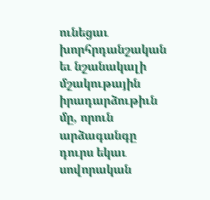ունեցաւ խորհրդանշական եւ նշանակալի մշակութային իրադարձութիւն մը, որուն արձագանգը դուրս եկաւ սովորական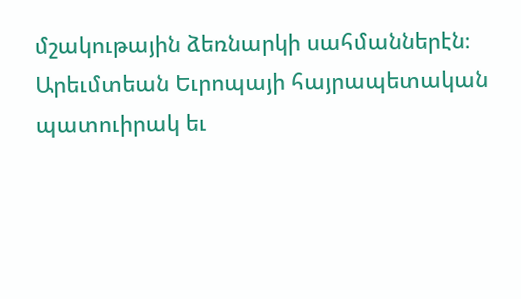մշակութային ձեռնարկի սահմաններէն։
Արեւմտեան Եւրոպայի հայրապետական պատուիրակ եւ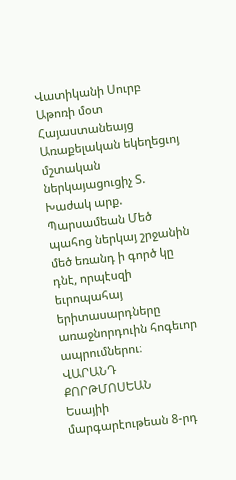Վատիկանի Սուրբ Աթոռի մօտ Հայաստանեայց Առաքելական եկեղեցւոյ մշտական ներկայացուցիչ Տ. Խաժակ արք. Պարսամեան Մեծ պահոց ներկայ շրջանին մեծ եռանդ ի գործ կը դնէ, որպէսզի եւրոպահայ երիտասարդները առաջնորդուին հոգեւոր ապրումներու։
ՎԱՐԱՆԴ ՔՈՐԹՄՈՍԵԱՆ
Եսայիի մարգարէութեան 8-րդ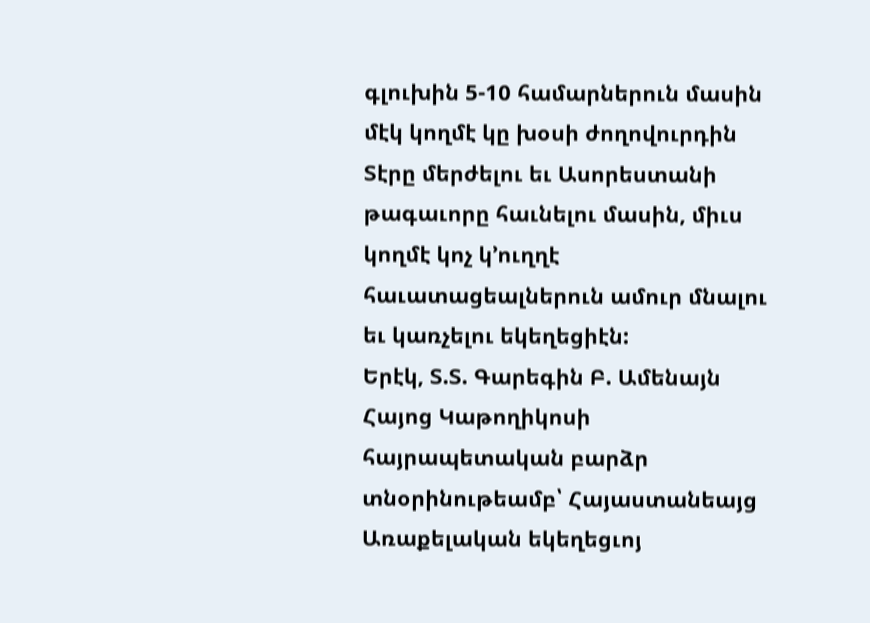գլուխին 5-10 համարներուն մասին մէկ կողմէ կը խօսի ժողովուրդին Տէրը մերժելու եւ Ասորեստանի թագաւորը հաւնելու մասին, միւս կողմէ կոչ կ՚ուղղէ հաւատացեալներուն ամուր մնալու եւ կառչելու եկեղեցիէն:
Երէկ, Տ.Տ. Գարեգին Բ. Ամենայն Հայոց Կաթողիկոսի հայրապետական բարձր տնօրինութեամբ՝ Հայաստանեայց Առաքելական եկեղեցւոյ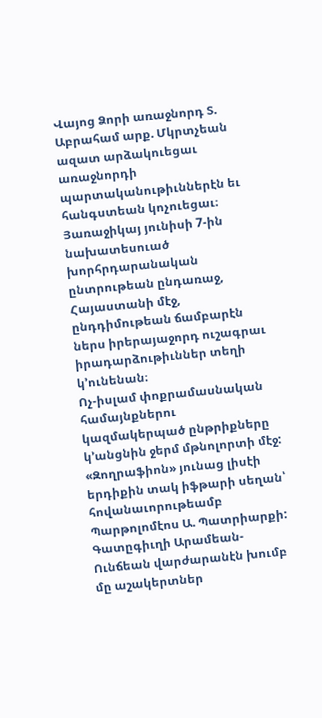Վայոց Ձորի առաջնորդ Տ. Աբրահամ արք. Մկրտչեան ազատ արձակուեցաւ առաջնորդի պարտականութիւններէն եւ հանգստեան կոչուեցաւ։
Յառաջիկայ յունիսի 7-ին նախատեսուած խորհրդարանական ընտրութեան ընդառաջ, Հայաստանի մէջ, ընդդիմութեան ճամբարէն ներս իրերայաջորդ ուշագրաւ իրադարձութիւններ տեղի կ՚ունենան։
Ոչ-իսլամ փոքրամասնական համայնքներու կազմակերպած ընթրիքները կ՚անցնին ջերմ մթնոլորտի մէջ:
«Զողրաֆիոն» յունաց լիսէի երդիքին տակ իֆթարի սեղան՝ հովանաւորութեամբ Պարթոլոմէոս Ա. Պատրիարքի:
Գատըգիւղի Արամեան-Ունճեան վարժարանէն խումբ մը աշակերտներ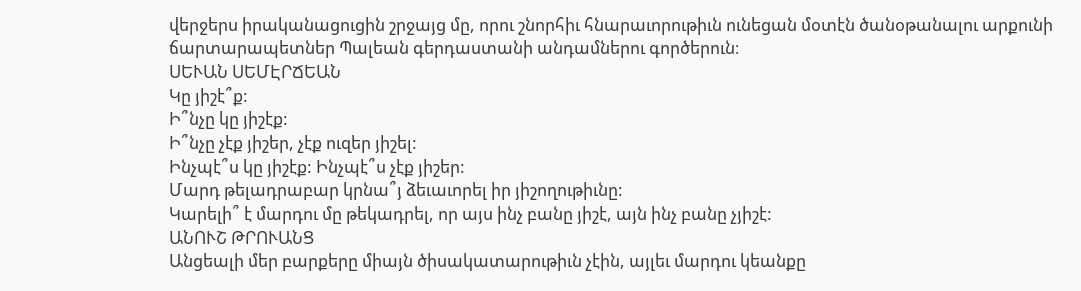վերջերս իրականացուցին շրջայց մը, որու շնորհիւ հնարաւորութիւն ունեցան մօտէն ծանօթանալու արքունի ճարտարապետներ Պալեան գերդաստանի անդամներու գործերուն։
ՍԵՒԱՆ ՍԵՄԷՐՃԵԱՆ
Կը յիշէ՞ք:
Ի՞նչը կը յիշէք:
Ի՞նչը չէք յիշեր, չէք ուզեր յիշել:
Ինչպէ՞ս կը յիշէք: Ինչպէ՞ս չէք յիշեր:
Մարդ թելադրաբար կրնա՞յ ձեւաւորել իր յիշողութիւնը:
Կարելի՞ է մարդու մը թեկադրել, որ այս ինչ բանը յիշէ, այն ինչ բանը չյիշէ:
ԱՆՈՒՇ ԹՐՈՒԱՆՑ
Անցեալի մեր բարքերը միայն ծիսակատարութիւն չէին, այլեւ մարդու կեանքը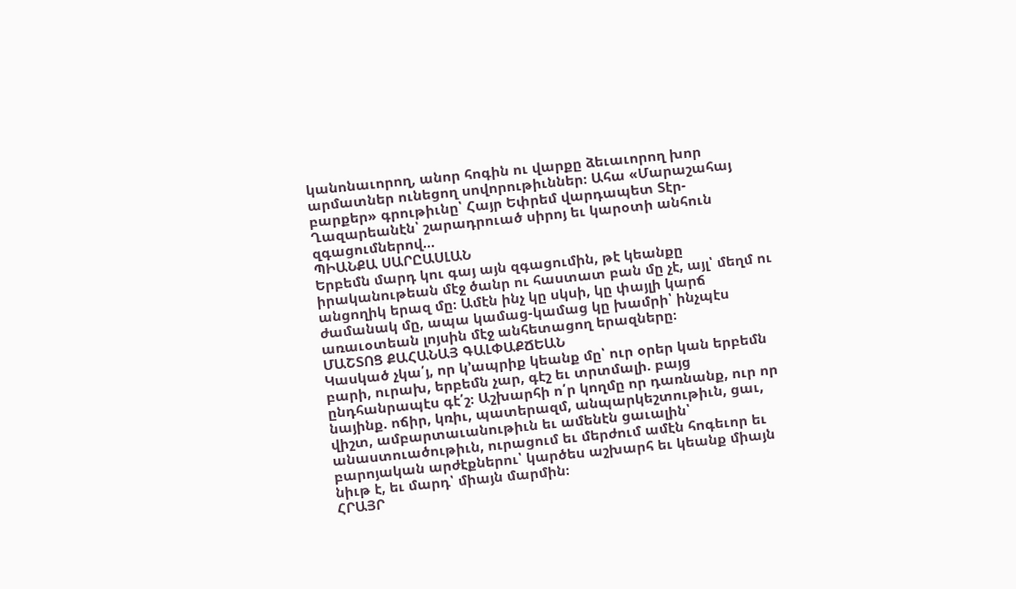կանոնաւորող, անոր հոգին ու վարքը ձեւաւորող խոր արմատներ ունեցող սովորութիւններ։ Ահա «Մարաշահայ բարքեր» գրութիւնը՝ Հայր Եփրեմ վարդապետ Տէր-Ղազարեանէն՝ շարադրուած սիրոյ եւ կարօտի անհուն զգացումներով…
ՊԻԱՆՔԱ ՍԱՐԸԱՍԼԱՆ
Երբեմն մարդ կու գայ այն զգացումին, թէ կեանքը իրականութեան մէջ ծանր ու հաստատ բան մը չէ, այլ՝ մեղմ ու անցողիկ երազ մը։ Ամէն ինչ կը սկսի, կը փայլի կարճ ժամանակ մը, ապա կամաց-կամաց կը խամրի՝ ինչպէս առաւօտեան լոյսին մէջ անհետացող երազները։
ՄԱՇՏՈՑ ՔԱՀԱՆԱՅ ԳԱԼՓԱՔՃԵԱՆ
Կասկած չկա՛յ, որ կ՚ապրիք կեանք մը՝ ուր օրեր կան երբեմն բարի, ուրախ, երբեմն չար, գէշ եւ տրտմալի. բայց ընդհանրապէս գէ՛շ։ Աշխարհի ո՛ր կողմը որ դառնանք, ուր որ նայինք. ոճիր, կռիւ, պատերազմ, անպարկեշտութիւն, ցաւ, վիշտ, ամբարտաւանութիւն եւ ամենէն ցաւալին՝ անաստուածութիւն, ուրացում եւ մերժում ամէն հոգեւոր եւ բարոյական արժէքներու՝ կարծես աշխարհ եւ կեանք միայն նիւթ է, եւ մարդ՝ միայն մարմին։
ՀՐԱՅՐ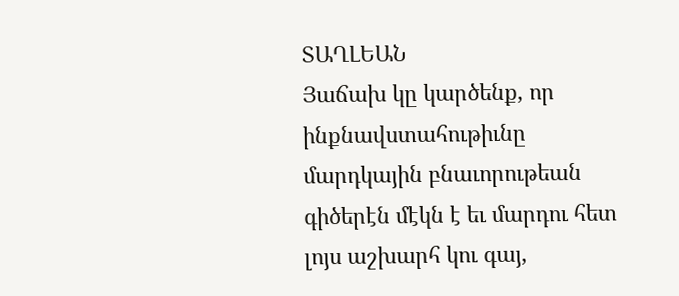ՏԱՂԼԵԱՆ
Յաճախ կը կարծենք, որ ինքնավստահութիւնը մարդկային բնաւորութեան գիծերէն մէկն է եւ մարդու հետ լոյս աշխարհ կու գայ,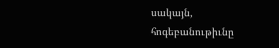սակայն, հոգեբանութիւնը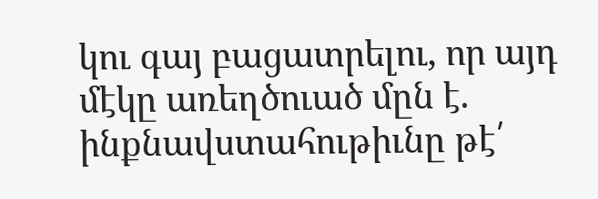կու գայ բացատրելու, որ այդ մէկը առեղծուած մըն է. ինքնավստահութիւնը թէ՛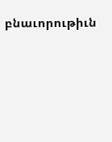բնաւորութիւն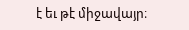է եւ թէ միջավայր։